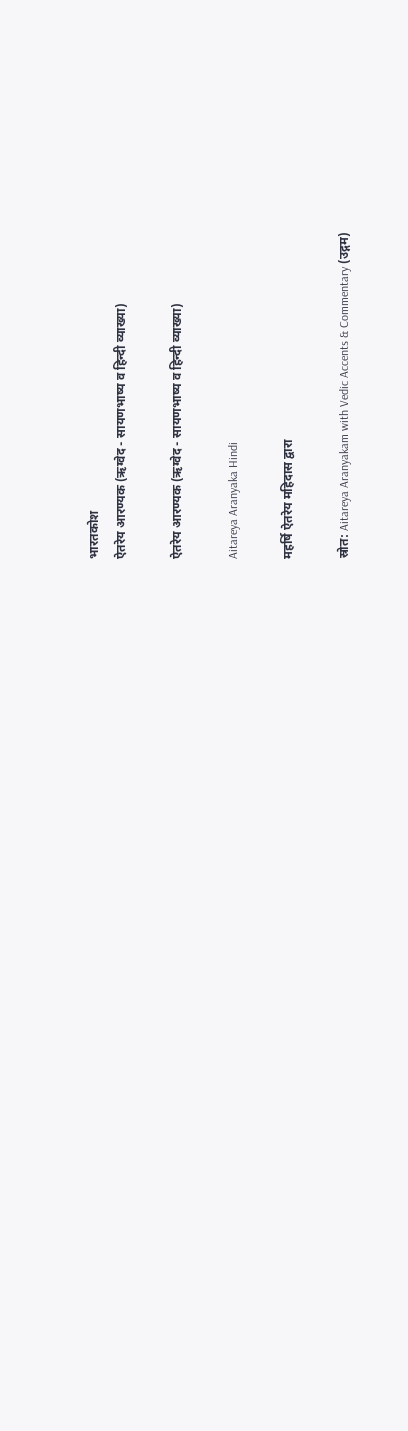भारतकोश
ऐतरेय आरण्यक (ऋग्वेद - सायणभाष्य व हिन्दी व्याख्या)

ऐतरेय आरण्यक (ऋग्वेद - सायणभाष्य व हिन्दी व्याख्या)

Aitareya Aranyaka Hindi

महर्षि ऐतरेय महिदास द्वारा

स्रोत: Aitareya Aranyakam with Vedic Accents & Commentary (उद्गम)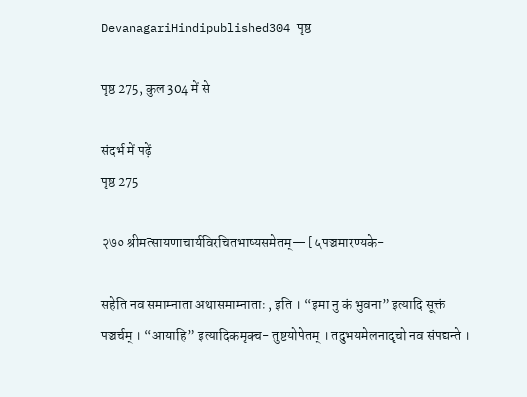DevanagariHindipublished304 पृष्ठ

पृष्ठ 275, कुल 304 में से

संदर्भ में पढ़ें
पृष्ठ 275

२७० श्रीमत्सायणाचार्यविरचितभाष्यसमेतम्— [५पञ्चमारण्यके-

सहेति नव समाम्नाता अथासमाम्नाताः , इति । “इमा नु कं भुवना” इत्यादि सूक्तं पञ्चर्चम् । “आयाहि” इत्यादिकमृक्च- तुष्टयोपेतम् । तदुभयमेलनादृचो नव संपद्यन्ते ।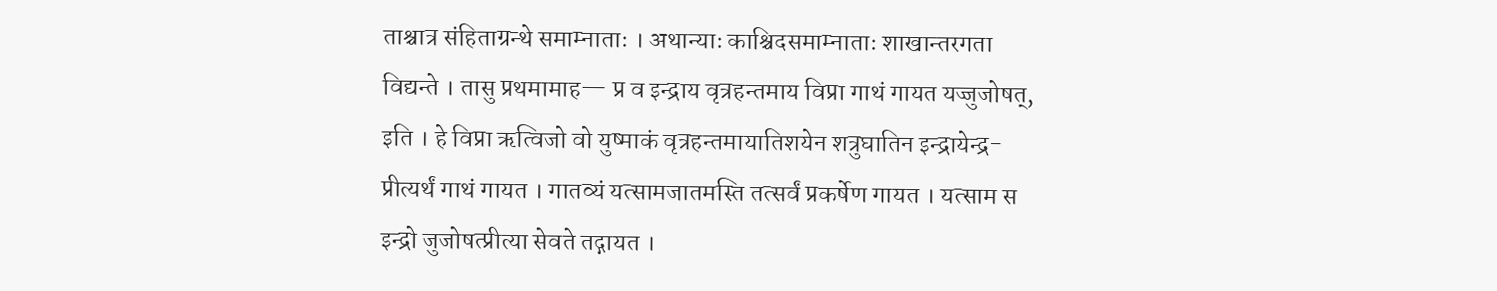ताश्चात्र संहिताग्रन्थे समाम्नाताः । अथान्याः काश्चिदसमाम्नाताः शाखान्तरगता विद्यन्ते । तासु प्रथमामाह— प्र व इन्द्राय वृत्रहन्तमाय विप्रा गाथं गायत यज्जुजोषत्, इति । हे विप्रा ऋत्विजो वो युष्माकं वृत्रहन्तमायातिशयेन शत्रुघातिन इन्द्रायेन्द्र- प्रीत्यर्थं गाथं गायत । गातव्यं यत्सामजातमस्ति तत्सर्वं प्रकर्षेण गायत । यत्साम स इन्द्रो जुजोषत्प्रीत्या सेवते तद्गायत ।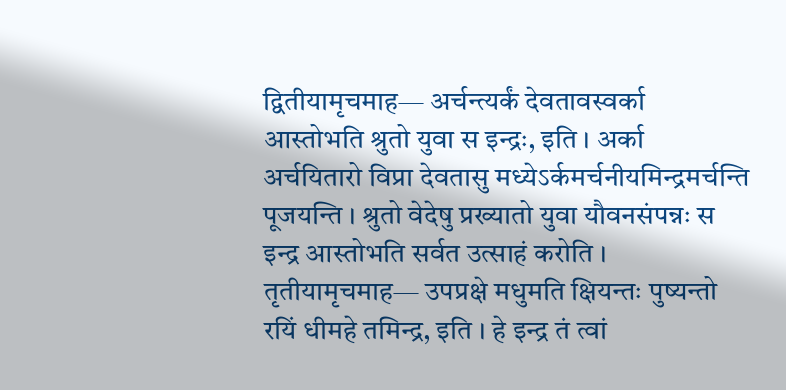द्वितीयामृचमाह— अर्चन्त्यर्कं देवतावस्वर्का आस्तोभति श्रुतो युवा स इन्द्रः, इति । अर्का अर्चयितारो विप्रा देवतासु मध्येऽर्कमर्चनीयमिन्द्रमर्चन्ति पूजयन्ति । श्रुतो वेदेषु प्रख्यातो युवा यौवनसंपन्नः स इन्द्र आस्तोभति सर्वत उत्साहं करोति । तृतीयामृचमाह— उपप्रक्षे मधुमति क्षियन्तः पुष्यन्तो रयिं धीमहे तमिन्द्र, इति । हे इन्द्र तं त्वां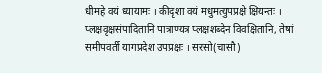धीमहे वयं ध्यायामः । कीदृशा वयं मधुमत्युपप्रक्षे क्षियन्तः । प्लक्षवृक्षसंपादितानि पात्राण्यत्र प्लक्षशब्देन विवक्षितानि, तेषां समीपवर्ती यागप्रदेश उपप्रक्षः । सरसो(चासौ)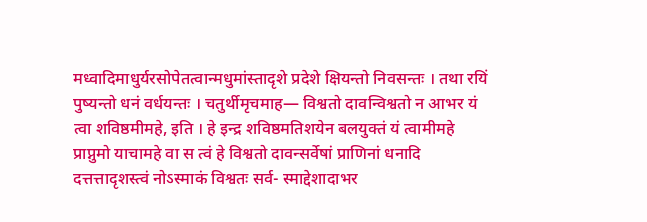मध्वादिमाधुर्यरसोपेतत्वान्मधुमांस्तादृशे प्रदेशे क्षियन्तो निवसन्तः । तथा रयिं पुष्यन्तो धनं वर्धयन्तः । चतुर्थीमृचमाह— विश्वतो दावन्विश्वतो न आभर यं त्वा शविष्ठमीमहे, इति । हे इन्द्र शविष्ठमतिशयेन बलयुक्तं यं त्वामीमहे प्राप्नुमो याचामहे वा स त्वं हे विश्वतो दावन्सर्वेषां प्राणिनां धनादि दत्तत्तादृशस्त्वं नोऽस्माकं विश्वतः सर्व- स्माद्देशादाभर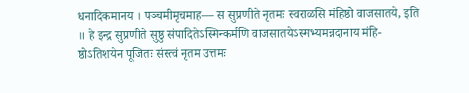धनादिकमानय । पञ्चमीमृचमाह— स सुप्रणीते नृतमः स्वराळसि मंहिष्ठो वाजसातये, इति ॥ हे इन्द्र सुप्रणीते सुष्ठु संपादितेऽस्मिन्कर्मणि वाजसातयेऽस्मभ्यमन्नदानाय मंहि- ष्ठोऽतिशयेन पूजितः संस्त्वं नृतम उत्तमः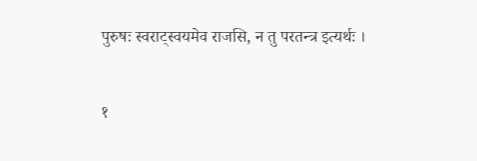पुरुषः स्वराट्स्वयमेव राजसि, न तु परतन्त्र इत्यर्थः ।


१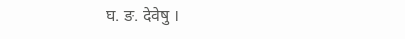घ. ङ. देवेषु ।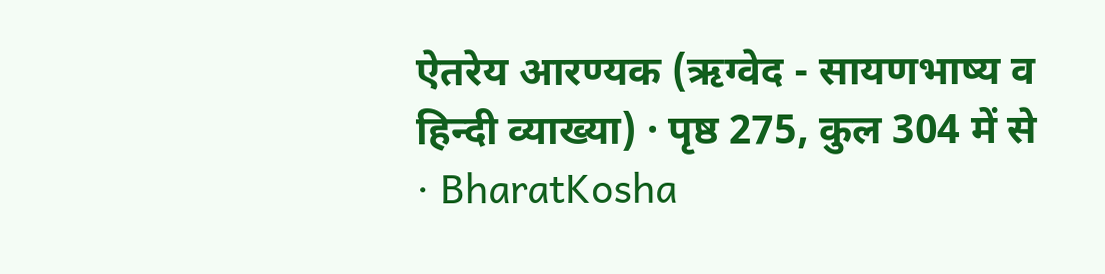ऐतरेय आरण्यक (ऋग्वेद - सायणभाष्य व हिन्दी व्याख्या) · पृष्ठ 275, कुल 304 में से · BharatKosha